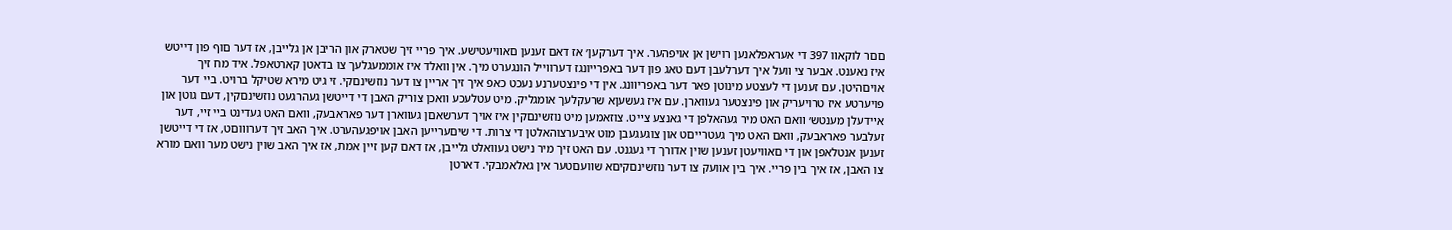םםר לוקאװ 397 די אעראפלאנען רוישן אן אויפהער. איך דערקען׳ אז דאם זענען םאװיעטישע. איך פרײ זיך שטארק און הריבן אן גלײבן, אז דער םוף פון דייטש איז נאענט. אבער צי װעל איך דערלעבן דעם טאג פון דער באפרײונגז דערוױיל הונגערט מיך. אין װאלד איז אוממעגלעך צו בדאטן קארטאפל. איד מח זיך אויםהיטן. עם זענען די לעצטע מינוטן פאר דער באפריװנג. אין די פינצטערנע נעכט כאפ איך זיך ארײן צו דער נוזשינםקי. זי גיט מירא שטיקל ברויט. בײ דער פויערטע איז טרויעריק און פינצטער געװארן. עם איז געשעןא שרעקלעך אומגליק. מיט עטלעכע װאכן צוריק האבן די דײטשן געהרגעט נוזשינםקין, דעם גוטן און אײדעלן מענטש׳ װאם האט מיר געהאלפן די גאנצע צײט. צוזאמען מיט נוזשינםקין איז אויך דערשאםן געװארן דער פאראבעק, װאם האט געדינט בײ זײ, דער זעלבער פאראבעק, װאם האט מיך געטרײםט און צוגעגעבן מוט איבערצוהאלטן די צרות. די שיםערײען האבן אויפגעהערט. איך האב זיך דערוװםט, אז די דײטשן זענען אנטלאפן און די םאװיעטן זענען שוין אדורך די געגנט. עם האט זיך מיר נישט געװאלט גלײבן, אז דאם קען זײן אמת, אז איך האב שוין נישט מער וואם מורא צו האבן, אז איך בין פרײ. איך בין אװעק צו דער נוזשינםקיםא שװעםטער אין גאלאמבקי. דארטן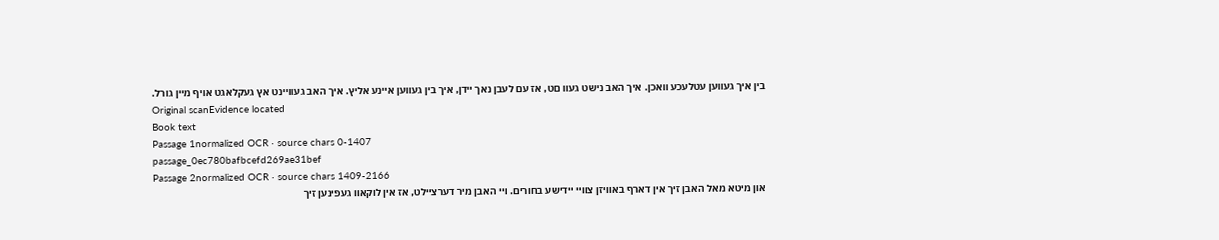בין איך געװען עטלעכע װאכן. איך האב נישט געװ םט, אז עם לעבן נאך ײדן, איך בין געװען אײנע אליץ. איך האב געוױינט אץ געקלאגט אויף מײן גורל.
Original scanEvidence located
Book text
Passage 1normalized OCR · source chars 0-1407
passage_0ec780bafbcefd269ae31bef
Passage 2normalized OCR · source chars 1409-2166
און מיטא מאל האבן זיך אין דארף באװיזן צװײ ײדישע בחורים. ױי האבן מיר דערצײלט, אז אין לוקאװ געפינען זיך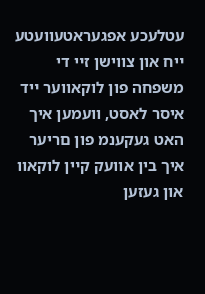עטלעכע אפגעראטעװעטע ײח און צװישן זײ די משפחה פון לוקאװער ײד איסר לאסט, װעמען איך האט געקענמ פון םריער איך בין אװעק קײן לוקאװ און געזען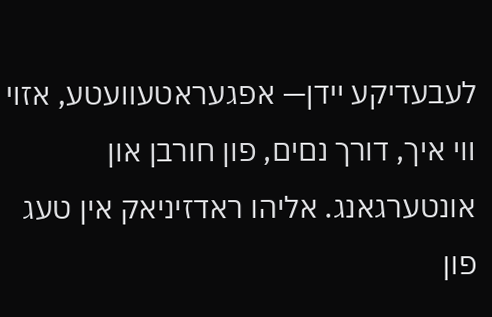לעבעדיקע ײדן— אפגעראטעװעטע, אזוי װי איך, דורך נםים, פון חורבן און אונטערגאנג. אליהו ראדזיניאק אין טעג פון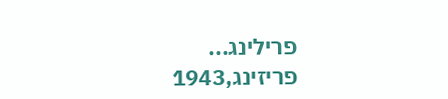פרילינג... פריזינג,1943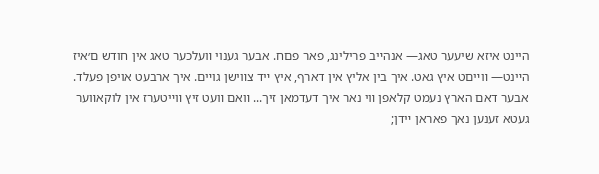היינט איזא שיעער טאג— אנהײב פרילינג, פאר פםח. אבער גענוי װעלכער טאג אין חודש ם׳איז הײנט— װײםט איץ גאט. איך בין אליץ אין דארף, איץ ײד צװישן גוײם. איך ארבעט אויפן פעלד. אבער דאם הארץ נעמט קלאפן װי נאר איך דעדמאן זיך... װאם װעט זיץ װײטערז אין לוקאװער געטא זענען נאך פאראן ײדן;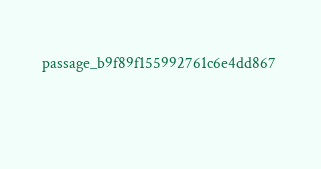passage_b9f89f155992761c6e4dd867